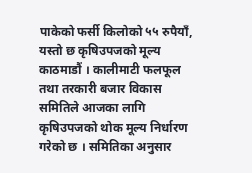पाकेको फर्सी किलोको ५५ रुपैयाँ, यस्तो छ कृषिउपजको मूल्य
काठमाडौं । कालीमाटी फलफूल तथा तरकारी बजार विकास समितिले आजका लागि कृषिउपजको थोक मूल्य निर्धारण गरेको छ । समितिका अनुसार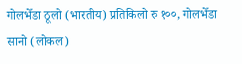गोलभेँडा ठूलो (भारतीय) प्रतिकिलो रु १००, गोलभेँडा सानो (लोकल)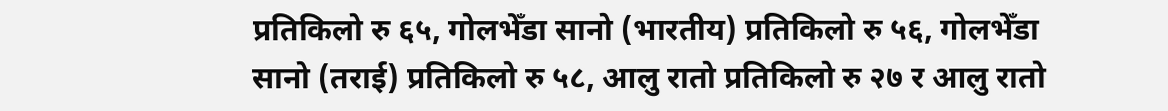प्रतिकिलो रु ६५, गोलभेँडा सानो (भारतीय) प्रतिकिलो रु ५६, गोलभेँडा सानो (तराई) प्रतिकिलो रु ५८, आलु रातो प्रतिकिलो रु २७ र आलु रातो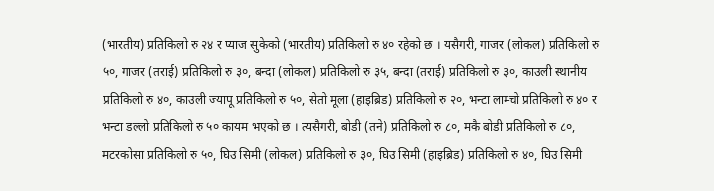(भारतीय) प्रतिकिलो रु २४ र प्याज सुकेको (भारतीय) प्रतिकिलो रु ४० रहेको छ । यसैगरी, गाजर (लोकल) प्रतिकिलो रु ५०, गाजर (तराई) प्रतिकिलो रु ३०, बन्दा (लोकल) प्रतिकिलो रु ३५, बन्दा (तराई) प्रतिकिलो रु ३०, काउली स्थानीय प्रतिकिलो रु ४०, काउली ज्यापू प्रतिकिलो रु ५०, सेतो मूला (हाइब्रिड) प्रतिकिलो रु २०, भन्टा लाम्चो प्रतिकिलो रु ४० र भन्टा डल्लो प्रतिकिलो रु ५० कायम भएको छ । त्यसैगरी, बोडी (तने) प्रतिकिलो रु ८०, मकै बोडी प्रतिकिलो रु ८०, मटरकोसा प्रतिकिलो रु ५०, घिउ सिमी (लोकल) प्रतिकिलो रु ३०, घिउ सिमी (हाइब्रिड) प्रतिकिलो रु ४०, घिउ सिमी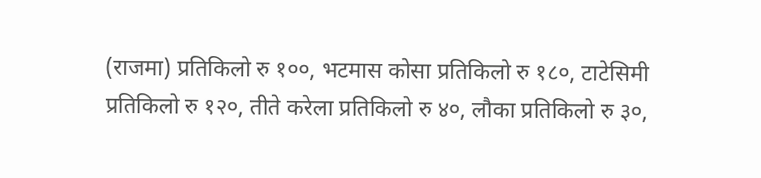(राजमा) प्रतिकिलो रु १००, भटमास कोसा प्रतिकिलो रु १८०, टाटेसिमी प्रतिकिलो रु १२०, तीते करेला प्रतिकिलो रु ४०, लौका प्रतिकिलो रु ३०,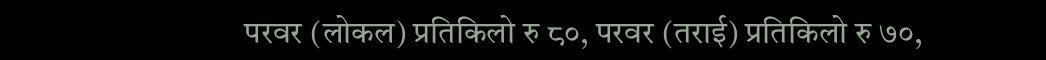परवर (लोकल) प्रतिकिलो रु ८०, परवर (तराई) प्रतिकिलो रु ७०,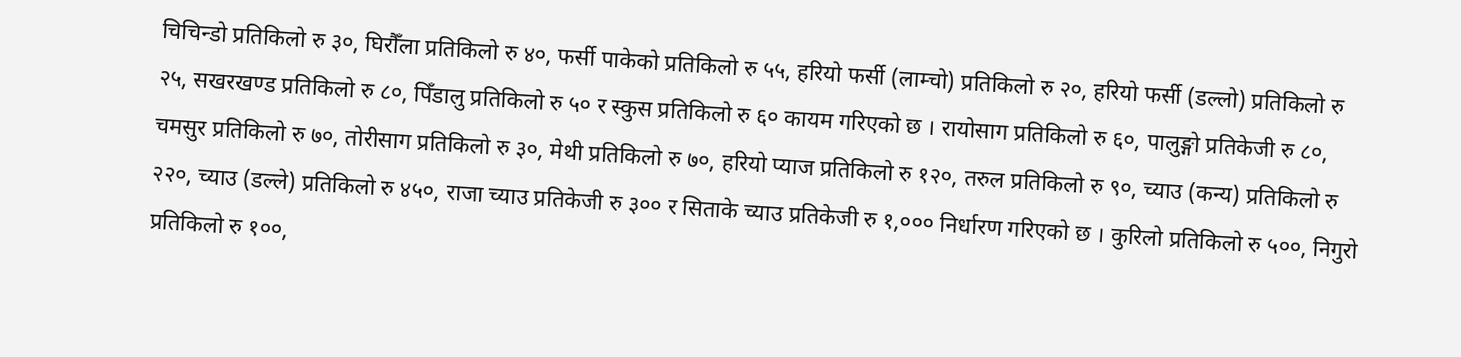चिचिन्डो प्रतिकिलो रु ३०, घिरौँला प्रतिकिलो रु ४०, फर्सी पाकेको प्रतिकिलो रु ५५, हरियो फर्सी (लाम्चो) प्रतिकिलो रु २०, हरियो फर्सी (डल्लो) प्रतिकिलो रु २५, सखरखण्ड प्रतिकिलो रु ८०, पिँडालु प्रतिकिलो रु ५० र स्कुस प्रतिकिलो रु ६० कायम गरिएको छ । रायोसाग प्रतिकिलो रु ६०, पालुङ्गो प्रतिकेजी रु ८०, चमसुर प्रतिकिलो रु ७०, तोरीसाग प्रतिकिलो रु ३०, मेथी प्रतिकिलो रु ७०, हरियो प्याज प्रतिकिलो रु १२०, तरुल प्रतिकिलो रु ९०, च्याउ (कन्य) प्रतिकिलो रु २२०, च्याउ (डल्ले) प्रतिकिलो रु ४५०, राजा च्याउ प्रतिकेजी रु ३०० र सिताके च्याउ प्रतिकेजी रु १,००० निर्धारण गरिएको छ । कुरिलो प्रतिकिलो रु ५००, निगुरो प्रतिकिलो रु १००,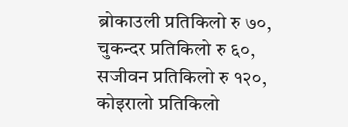ब्रोकाउली प्रतिकिलो रु ७०, चुकन्दर प्रतिकिलो रु ६०, सजीवन प्रतिकिलो रु १२०, कोइरालो प्रतिकिलो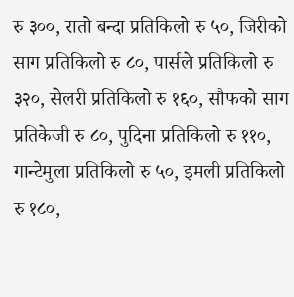रु ३००, रातो बन्दा प्रतिकिलो रु ५०, जिरीको साग प्रतिकिलो रु ८०, पार्सले प्रतिकिलो रु ३२०, सेलरी प्रतिकिलो रु १६०, सौफको साग प्रतिकेजी रु ८०, पुदिना प्रतिकिलो रु ११०, गान्टेमुला प्रतिकिलो रु ५०, इमली प्रतिकिलो रु १८०,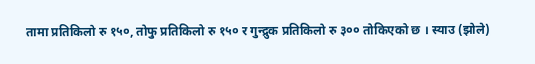तामा प्रतिकिलो रु १५०, तोफु प्रतिकिलो रु १५० र गुन्द्रुक प्रतिकिलो रु ३०० तोकिएको छ । स्याउ (झोले)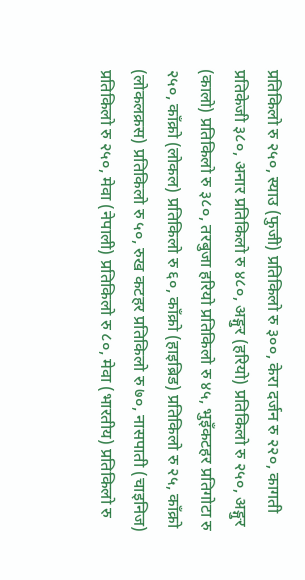प्रतिकिलो रु २५०, स्याउ (फुजी) प्रतिकिलो रु ३००, केरा दर्जन रु २२०, कागती प्रतिकेजी ३८०, अनार प्रतिकिलो रु ४८०, अङ्गुर (हरियो) प्रतिकिलो रु २५०, अङ्गुर (कालो) प्रतिकिलो रु ३८०, तरबुजा हरियो प्रतिकिलो रु ४५, भुइँकटहर प्रतिगोटा रु २५०, काँक्रो (लोकल) प्रतिकिलो रु ६०, काँक्रो (हाइब्रिड) प्रतिकिलो रु २५, काँक्रो (लोकलक्रस) प्रतिकिलो रु ५०, रुख कटहर प्रतिकिलो रु ७०, नासपाती (चाइनिज) प्रतिकिलो रु २५०, मेवा (नेपाली) प्रतिकिलो रु ८०, मेवा (भारतीय) प्रतिकिलो रु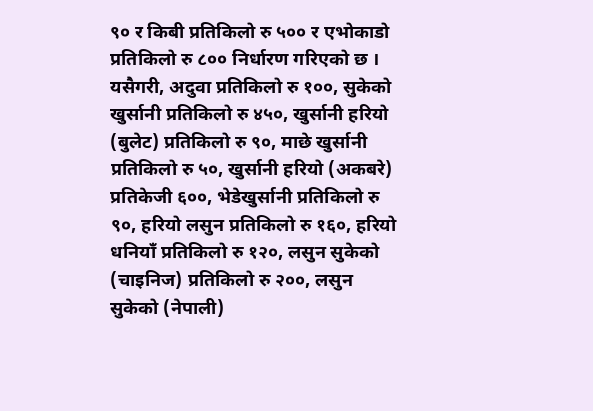९० र किबी प्रतिकिलो रु ५०० र एभोकाडो प्रतिकिलो रु ८०० निर्धारण गरिएको छ । यसैगरी, अदुवा प्रतिकिलो रु १००, सुकेको खुर्सानी प्रतिकिलो रु ४५०, खुर्सानी हरियो (बुलेट) प्रतिकिलो रु ९०, माछे खुर्सानी प्रतिकिलो रु ५०, खुर्सानी हरियो (अकबरे) प्रतिकेजी ६००, भेडेखुर्सानी प्रतिकिलो रु ९०, हरियो लसुन प्रतिकिलो रु १६०, हरियो धनियाँ प्रतिकिलो रु १२०, लसुन सुकेको (चाइनिज) प्रतिकिलो रु २००, लसुन सुकेको (नेपाली)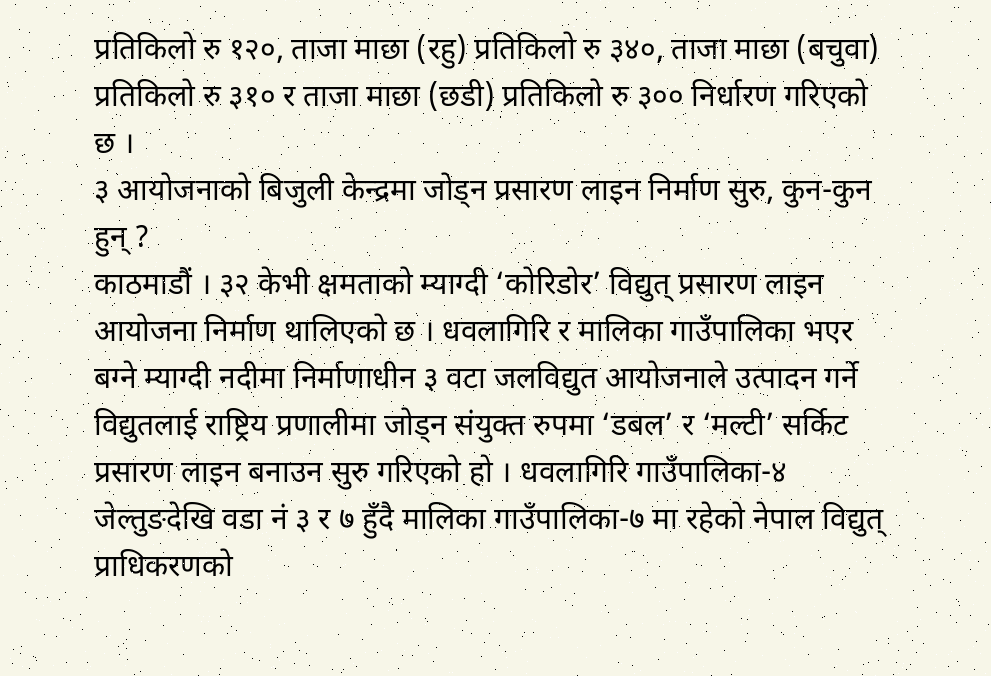प्रतिकिलो रु १२०, ताजा माछा (रहु) प्रतिकिलो रु ३४०, ताजा माछा (बचुवा) प्रतिकिलो रु ३१० र ताजा माछा (छडी) प्रतिकिलो रु ३०० निर्धारण गरिएको छ ।
३ आयोजनाको बिजुली केन्द्रमा जोड्न प्रसारण लाइन निर्माण सुरु, कुन-कुन हुन् ?
काठमाडौं । ३२ केभी क्षमताको म्याग्दी ‘कोरिडोर’ विद्युत् प्रसारण लाइन आयोजना निर्माण थालिएको छ । धवलागिरि र मालिका गाउँपालिका भएर बग्ने म्याग्दी नदीमा निर्माणाधीन ३ वटा जलविद्युत आयोजनाले उत्पादन गर्ने विद्युतलाई राष्ट्रिय प्रणालीमा जोड्न संयुक्त रुपमा ‘डबल’ र ‘मल्टी’ सर्किट प्रसारण लाइन बनाउन सुरु गरिएको हो । धवलागिरि गाउँपालिका-४ जेल्तुङदेखि वडा नं ३ र ७ हुँदै मालिका गाउँपालिका-७ मा रहेको नेपाल विद्युत् प्राधिकरणको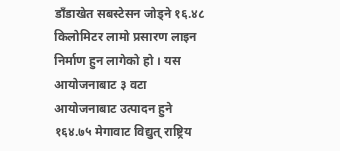डाँडाखेत सबस्टेसन जोड्ने १६.४८ किलोमिटर लामो प्रसारण लाइन निर्माण हुन लागेको हो । यस आयोजनाबाट ३ वटा आयोजनाबाट उत्पादन हुने १६४.७५ मेगावाट विद्युत् राष्ट्रिय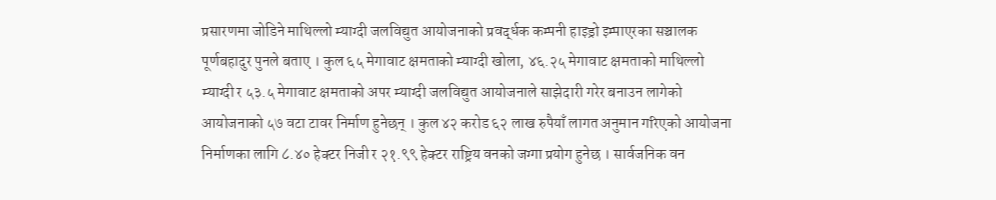प्रसारणमा जोडिने माथिल्लो म्याग्दी जलविद्युत आयोजनाको प्रवर्द्धक कम्पनी हाइड्रो इम्पाएरका सञ्चालक पूर्णबहादुर पुनले बताए । कुल ६५ मेगावाट क्षमताको म्याग्दी खोला, ४६.२५ मेगावाट क्षमताको माथिल्लो म्याग्दी र ५३.५ मेगावाट क्षमताको अपर म्याग्दी जलविद्युत आयोजनाले साझेदारी गरेर बनाउन लागेको आयोजनाको ५७ वटा टावर निर्माण हुनेछन् । कुल ४२ करोड ६२ लाख रुपैयाँ लागत अनुमान गरिएको आयोजना निर्माणका लागि ८.४० हेक्टर निजी र २१.९९ हेक्टर राष्ट्रिय वनको जग्गा प्रयोग हुनेछ । सार्वजनिक वन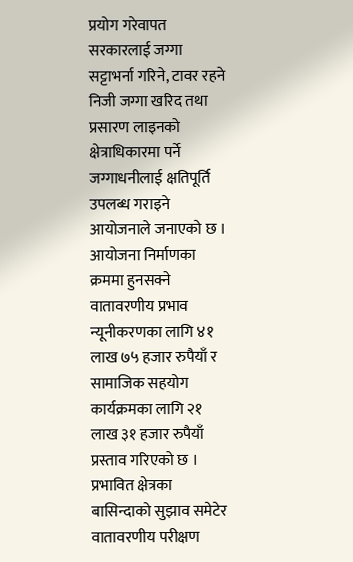प्रयोग गरेवापत सरकारलाई जग्गा सट्टाभर्ना गरिने, टावर रहने निजी जग्गा खरिद तथा प्रसारण लाइनको क्षेत्राधिकारमा पर्ने जग्गाधनीलाई क्षतिपूर्ति उपलब्ध गराइने आयोजनाले जनाएको छ । आयोजना निर्माणका क्रममा हुनसक्ने वातावरणीय प्रभाव न्यूनीकरणका लागि ४१ लाख ७५ हजार रुपैयाँ र सामाजिक सहयोग कार्यक्रमका लागि २१ लाख ३१ हजार रुपैयाँ प्रस्ताव गरिएको छ । प्रभावित क्षेत्रका बासिन्दाको सुझाव समेटेर वातावरणीय परीक्षण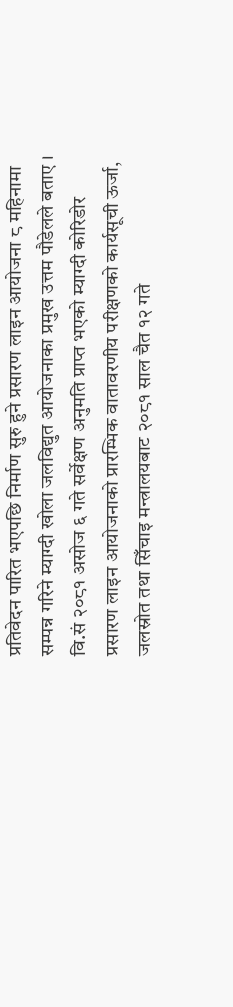प्रतिवेदन पारित भएपछि निर्माण सुरु हुने प्रसारण लाइन आयोजना ८ महिनामा सम्पन्न गरिने म्याग्दी खोला जलविद्युत आयोजनाका प्रमुख उत्तम पौडेलले बताए । वि.सं २०८१ असोज ६ गते सर्वेक्षण अनुमति प्राप्त भएको म्याग्दी कोरिडोर प्रसारण लाइन आयोजनाको प्रारम्भिक वातावरणीय परीक्षणको कार्यसूची ऊर्जा, जलस्रोत तथा सिँचाइ मन्त्रालयबाट २०८१ साल चैत १२ गते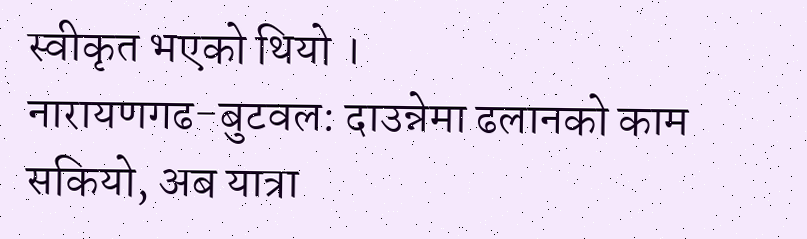स्वीकृत भएको थियो ।
नारायणगढ-बुटवल: दाउन्नेमा ढलानको काम सकियो, अब यात्रा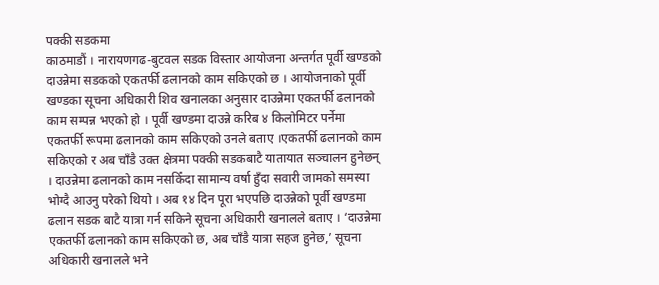पक्की सडकमा
काठमाडौं । नारायणगढ-बुटवल सडक विस्तार आयोजना अन्तर्गत पूर्वी खण्डको दाउन्नेमा सडकको एकतर्फी ढलानको काम सकिएको छ । आयोजनाको पूर्वी खण्डका सूचना अधिकारी शिव खनालका अनुसार दाउन्नेमा एकतर्फी ढलानको काम सम्पन्न भएको हो । पूर्वी खण्डमा दाउन्ने करिब ४ किलोमिटर पर्नेमा एकतर्फी रूपमा ढलानको काम सकिएको उनले बताए ।एकतर्फी ढलानको काम सकिएको र अब चाँडै उक्त क्षेत्रमा पक्की सडकबाटै यातायात सञ्चालन हुनेछन् । दाउन्नेमा ढलानको काम नसकिँदा सामान्य वर्षा हुँदा सवारी जामको समस्या भोग्दै आउनु परेको थियो । अब १४ दिन पूरा भएपछि दाउन्नेको पूर्वी खण्डमा ढलान सडक बाटै यात्रा गर्न सकिने सूचना अधिकारी खनालले बताए । ‘दाउन्नेमा एकतर्फी ढलानको काम सकिएको छ, अब चाँडै यात्रा सहज हुनेछ,’ सूचना अधिकारी खनालले भने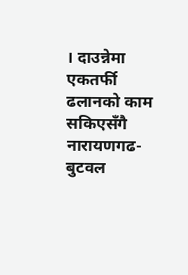। दाउन्नेमा एकतर्फी ढलानको काम सकिएसँगै नारायणगढ-बुटवल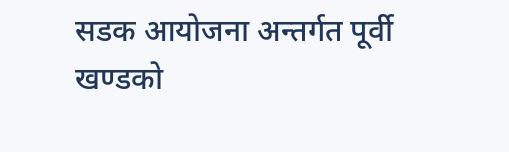सडक आयोजना अन्तर्गत पूर्वी खण्डको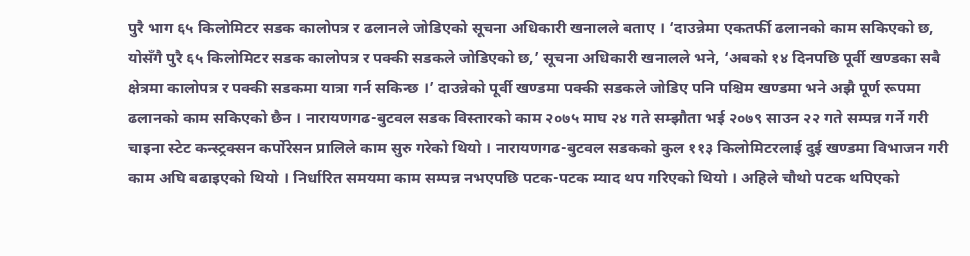पुरै भाग ६५ किलोमिटर सडक कालोपत्र र ढलानले जोडिएको सूचना अधिकारी खनालले बताए । ‘दाउन्नेमा एकतर्फी ढलानको काम सकिएको छ, योसँगै पुरै ६५ किलोमिटर सडक कालोपत्र र पक्की सडकले जोडिएको छ,’ सूचना अधिकारी खनालले भने, ‘अबको १४ दिनपछि पूर्वी खण्डका सबै क्षेत्रमा कालोपत्र र पक्की सडकमा यात्रा गर्न सकिन्छ ।’ दाउन्नेको पूर्वी खण्डमा पक्की सडकले जोडिए पनि पश्चिम खण्डमा भने अझै पूर्ण रूपमा ढलानको काम सकिएको छैन । नारायणगढ-बुटवल सडक विस्तारको काम २०७५ माघ २४ गते सम्झौता भई २०७९ साउन २२ गते सम्पन्न गर्ने गरी चाइना स्टेट कन्स्ट्रक्सन कर्पोरेसन प्रालिले काम सुरु गरेको थियो । नारायणगढ-बुटवल सडकको कुल ११३ किलोमिटरलाई दुई खण्डमा विभाजन गरी काम अघि बढाइएको थियो । निर्धारित समयमा काम सम्पन्न नभएपछि पटक-पटक म्याद थप गरिएको थियो । अहिले चौथो पटक थपिएको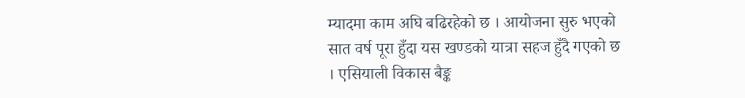म्यादमा काम अघि बढिरहेको छ । आयोजना सुरु भएको सात वर्ष पूरा हुँदा यस खण्डको यात्रा सहज हुँदै गएको छ । एसियाली विकास बैङ्क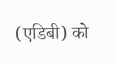(एडिबी) को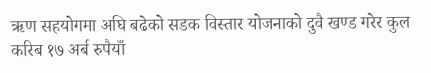ऋण सहयोगमा अघि बढेको सडक विस्तार योजनाको दुवै खण्ड गरेर कुल करिब १७ अर्ब रुपैयाँ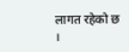लागत रहेको छ ।